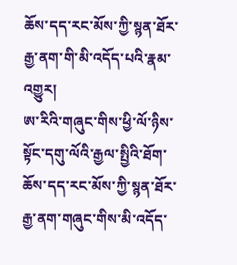ཆོས་དད་རང་མོས་ཀྱི་སྙན་ཐོར་རྒྱ་ནག་གི་མི་འདོད་པའི་རྣམ་འགྱུར།
ཨ་རིའི་གཞུང་གིས་ཕྱི་ལོ་ཉིས་སྟོང་དགུ་ལོའི་རྒྱལ་སྤྱིའི་ཐོག་ཆོས་དད་རང་མོས་ཀྱི་སྙན་ཐོར་རྒྱ་ནག་གཞུང་གིས་མི་འདོད་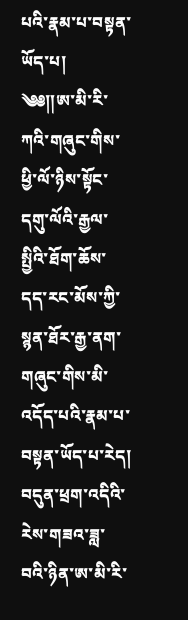པའི་རྣམ་པ་བསྟན་ཡོད་པ།
༄༅༎ཨ་མི་རི་ཀའི་གཞུང་གིས་ཕྱི་ལོ་ཉིས་སྟོང་དགུ་ལོའི་རྒྱལ་སྤྱིའི་ཐོག་ཆོས་དད་རང་མོས་ཀྱི་སྙན་ཐོར་རྒྱ་ནག་གཞུང་གིས་མི་འདོད་པའི་རྣམ་པ་བསྟན་ཡོད་པ་རེད།
བདུན་ཕྲག་འདིའི་རེས་གཟའ་ཟླ་བའི་ཉིན་ཨ་མི་རི་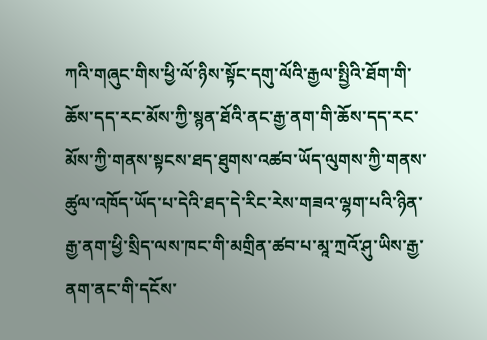ཀའི་གཞུང་གིས་ཕྱི་ལོ་ཉིས་སྟོང་དགུ་ལོའི་རྒྱལ་སྤྱིའི་ཐོག་གི་ཆོས་དད་རང་མོས་ཀྱི་སྙན་ཐོའི་ནང་རྒྱ་ནག་གི་ཆོས་དད་རང་མོས་ཀྱི་གནས་སྟངས་ཐད་ཐུགས་འཚབ་ཡོད་ལུགས་ཀྱི་གནས་ཚུལ་འཁོད་ཡོད་པ་དེའི་ཐད་དེ་རིང་རེས་གཟའ་ལྷག་པའི་ཉིན་རྒྱ་ནག་ཕྱི་སྲིད་ལས་ཁང་གི་མགྲིན་ཚབ་པ་མཱ་ཀྲའོ་ཤུ་ཡིས་རྒྱ་ནག་ནང་གི་དངོས་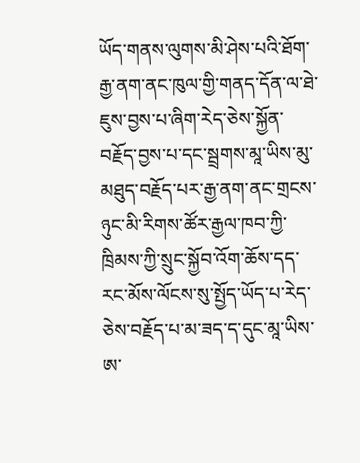ཡོད་གནས་ལུགས་མི་ཤེས་པའི་ཐོག་རྒྱ་ནག་ནང་ཁུལ་གྱི་གནད་དོན་ལ་ཐེ་ཇུས་བྱས་པ་ཞིག་རེད་ཅེས་སྐྱོན་བརྗོད་བྱས་པ་དང་སྦྲགས་མཱ་ཡིས་མུ་མཐུད་བརྗོད་པར་རྒྱ་ནག་ནང་གྲངས་ཉུང་མི་རིགས་ཚོར་རྒྱལ་ཁབ་ཀྱི་ཁྲིམས་ཀྱི་སྲུང་སྐྱོབ་འོག་ཆོས་དད་རང་མོས་ལོངས་སུ་སྤྱོད་ཡོད་པ་རེད་ཅེས་བརྗོད་པ་མ་ཟད་ད་དུང་མཱ་ཡིས་ཨ་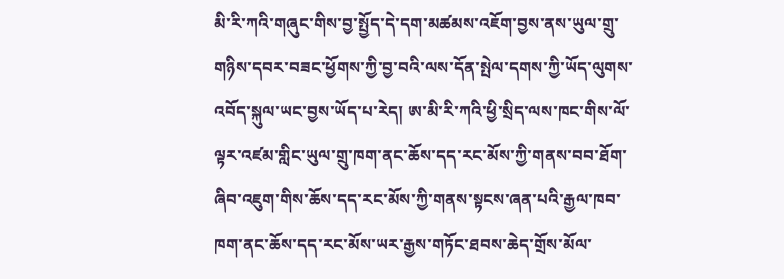མི་རི་ཀའི་གཞུང་གིས་བྱ་སྤྱོད་དེ་དག་མཚམས་འཇོག་བྱས་ནས་ཡུལ་གྲུ་གཉིས་དབར་བཟང་ཕྱོགས་ཀྱི་བྱ་བའི་ལས་དོན་སྤེལ་དགས་ཀྱི་ཡོད་ལུགས་འབོད་སྐུལ་ཡང་བྱས་ཡོད་པ་རེད། ཨ་མི་རི་ཀའི་ཕྱི་སྲིད་ལས་ཁང་གིས་ལོ་ལྟར་འཛམ་གླིང་ཡུལ་གྲུ་ཁག་ནང་ཆོས་དད་རང་མོས་ཀྱི་གནས་བབ་ཐོག་ཞིབ་འཇུག་གིས་ཆོས་དད་རང་མོས་ཀྱི་གནས་སྟངས་ཞན་པའི་རྒྱལ་ཁབ་ཁག་ནང་ཆོས་དད་རང་མོས་ཡར་རྒྱས་གཏོང་ཐབས་ཆེད་གྲོས་མོལ་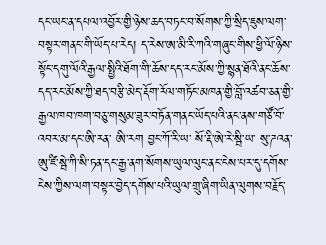དང་ཡང་ན་དཔལ་འབྱོར་གྱི་ཉེས་ཆད་བཏང་བ་སོགས་ཀྱི་སྲིད་ཇུས་ལག་བསྟར་གནང་གི་ཡོད་པ་རེད། ད་རེས་ཨ་མི་རི་ཀའི་གཞུང་གིས་ཕྱི་ལོ་ཉིས་སྟོང་དགུ་ལོའི་རྒྱལ་སྤྱིའི་ཐོག་གི་ཆོས་དད་རང་མོས་ཀྱི་སྙན་ཐོའི་ནང་ཆོས་དད་རང་མོས་ཀྱི་ཐད་བརྩི་མེད་རྡོག་རོལ་གཏོང་མཁན་གྱི་བློ་འཚབ་ཅན་གྱི་རྒྱལ་ཁབ་ཁག་བཅུ་གསུམ་ཟུར་བཏོན་གནང་ཡོད་པའི་ནང་ནས་གཙོ་བོ་འབར་མ་དང་ཨི་རན་ ཨི་རག བྱང་ཀོ་རི་ཡ་ སོ་རྡི་ཨེ་རེ་སྦི་ཡ་ སུ་ཌའན་ ཨུ་ཛི་སྦེ་ཀི་སི་ཏན་དང་རྒྱ་ནག་སོགས་ཡུལ་ལུང་ནང་ངེས་པར་དུ་དགོས་ངེས་ཀྱིས་ལག་བསྟར་བྱེད་དགོས་པའི་ཡུལ་གྲུ་ཞིག་ཡིན་ལུགས་བརྗོད་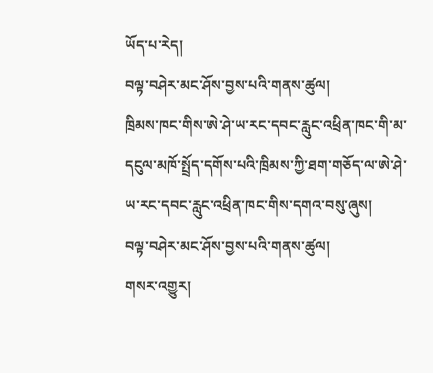ཡོད་པ་རེད།
བལྟ་བཤེར་མང་ཤོས་བྱས་པའི་གནས་ཚུལ།
ཁྲིམས་ཁང་གིས་ཨེ་ཤེ་ཡ་རང་དབང་རླུང་འཕྲིན་ཁང་གི་མ་དངུལ་མཁོ་སྤྲོད་དགོས་པའི་ཁྲིམས་ཀྱི་ཐག་གཅོད་ལ་ཨེ་ཤེ་ཡ་རང་དབང་རླུང་འཕྲིན་ཁང་གིས་དགའ་བསུ་ཞུས།
བལྟ་བཤེར་མང་ཤོས་བྱས་པའི་གནས་ཚུལ།
གསར་འགྱུར།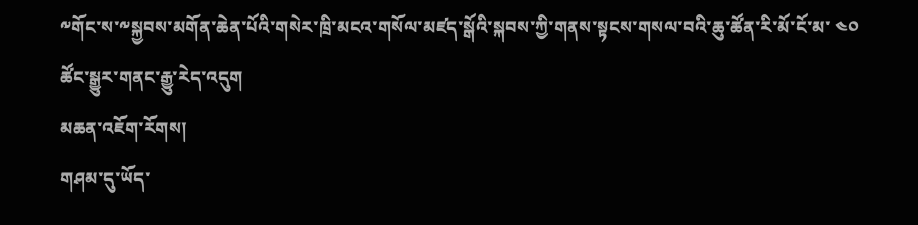༸གོང་ས་༸སྐྱབས་མགོན་ཆེན་པོའི་གསེར་ཁྲི་མངའ་གསོལ་མཛད་སྒོའི་སྐབས་ཀྱི་གནས་སྟངས་གསལ་བའི་ཆུ་ཚོན་རི་མོ་ངོ་མ་ ༤༠ ཚོང་སྒྱུར་གནང་རྒྱུ་རེད་འདུག
མཆན་འཇོག་རོགས།
གཤམ་དུ་ཡོད་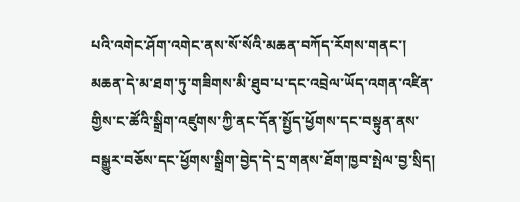པའི་འགེང་ཤོག་འགེང་ནས་སོ་སོའི་མཆན་བཀོད་རོགས་གནང་། མཆན་དེ་མ་ཐག་ཏུ་གཟིགས་མི་ཐུབ་པ་དང་འབྲེལ་ཡོད་འགན་འཛིན་གྱིས་ང་ཚོའི་སྒྲིག་འཛུགས་ཀྱི་ནང་དོན་སྤྱོད་ཕྱོགས་དང་བསྟུན་ནས་བསྒྱུར་བཅོས་དང་ཕྱོགས་སྒྲིག་བྱེད་དེ་དྲ་གནས་ཐོག་ཁྱབ་སྤེལ་བྱ་སྲིད།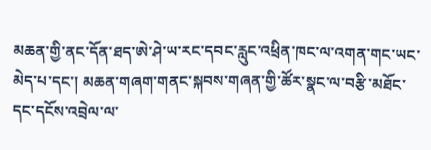མཆན་གྱི་ནང་དོན་ཐད་ཨེ་ཤེ་ཡ་རང་དབང་རླུང་འཕྲིན་ཁང་ལ་འགན་གང་ཡང་མེད་པ་དང་། མཆན་གཞག་གནང་སྐབས་གཞན་གྱི་ཚོར་སྣང་ལ་བརྩི་མཐོང་དང་དངོས་འབྲེལ་ལ་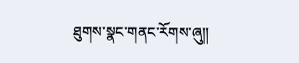ཐུགས་སྣང་གནང་རོགས་ཞུ༎